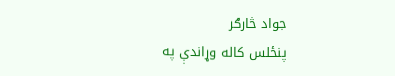جواد څارګر
پنځلس کاله وړاندې په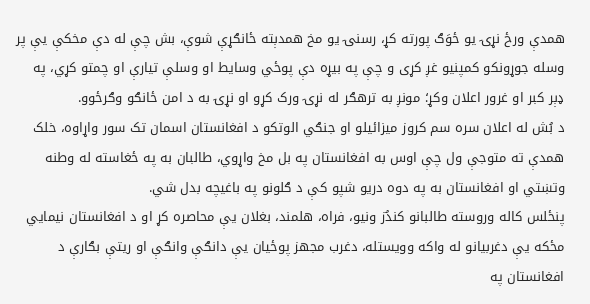همدې ورځ نړۍ یو ځوَګ پورته کړ، رسنۍ یو مخ همدېته ځانګړې شوې، بش چې له دې مخکې یې پر وسله جوړونکو کمپنیو غږ کړی و چې په بیړه دې پوځي وسایط او وسلې تیارې او چمتو کړي، په ډېر کبر او غرور اعلان وکړ؛ مونږ به ترهګر له نړۍ ورک کړو او نړۍ به د امن ځانګو وګرځوو.
د بُش له اعلان سره سم کروز میزائیلو او جنګي الوتکو د افغانستان اسمان تک سور واړاوه، خلک همدې ته متوجې ول چې اوس به افغانستان په بل مخ واړوي، طالبان به په ځغاسته له وطنه وتښتي او افغانستان به په دوه دریو شپو کې د ګلونو په باغیچه بدل شي.
پنځلس کاله وروسته طالبانو کندُز ونیو، فراه، هلمند، بغلان یې محاصره کړ او د افغانستان نیمایي مځکه یې دغربیانو له واکه وویستله، دغرب مجهز پوځیان یې دانګې وانګې او ریتې بګارې د افغانستان په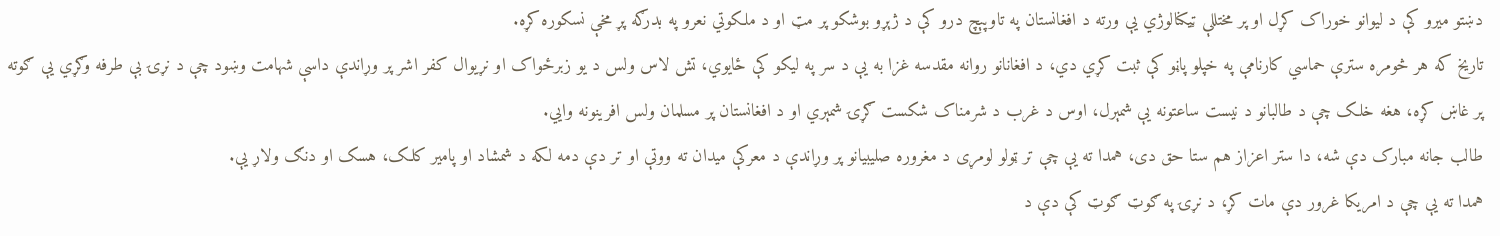دښتو میرو کې د لیوانو خوراک کړل او پر مختللې ټیکنالوژي یې ورته د افغانستان په تاوپېچ درو کې د ژېړو بوشکو پر مټ او د ملکوتي نعرو په بدرګه پړ مخې نسکوره کړه.
تاریخ که هر څومره سترې حماسي کارنامې په خپلو پاڼو کې ثبت کړي دي، د افغانانو روانه مقدسه غزا به یې د سر په لیکو کې ځایوي، تش لاس ولس د یو زبرځواک او نړیوال کفر اشر پر وړاندې داسې شهامت وښود چې د نړۍ بې طرفه وګړي یې ګوته پر غاښ کړه، هغه خلک چې د طالبانو د نیست ساعتونه یې شمېرل، اوس د غرب د شرمناک شکست ګړۍ شمېري او د افغانستان پر مسلمان ولس افرینونه وایي.
طالب جانه مبارک دې شه، دا ستر اعزاز هم ستا حق دی، همدا ته یې چې تر ټولو لومړی د مغروره صلیبیانو پر وړاندې د معرکې میدان ته ووتې او تر دې دمه لکه د شمشاد او پامیر کلک، هسک او دنګ ولاړ یې.
همدا ته یې چې د امریکا غرور دې مات کړ، د نړۍ په ګوټ ګوټ کې دې د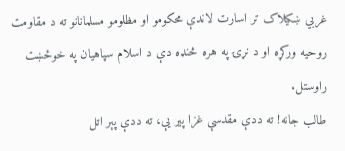غربي ښکیلاک تر اسارت لاندې محکومو او مظلومو مسلمانانو ته د مقاومت روحیه ورکړه او د نړۍ په هره څنډه دې د اسلام سپاهیان په خوځښت راوستل.
طالب جانه! ته ددې مقدسې غزا پیر یې، ته ددې پېر اتل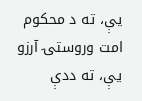یې، ته د محکوم امت وروستۍ آرزو یې، ته ددې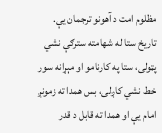مظلوم امت د آهونو ترجمان یې.
تاریخ ستا له شهامته سترګې نشي پټولی، ستا په کارنامو او مېړانه سور خط نشي کاږلی، بس همدا ته زمونږ امام یې او همدا ته قابل د قدر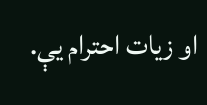او زیات احترام یې.